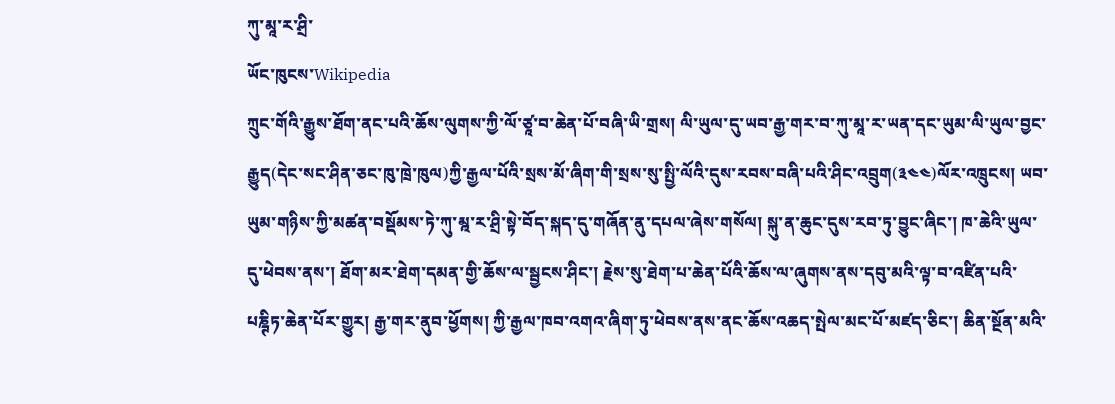ཀུ་མཱ་ར་ཤྲི་
ཡོང་ཁུངས་Wikipedia
ཀྲུང་གོའི་རྒྱུས་ཐོག་ནང་པའི་ཆོས་ལུགས་ཀྱི་ལོ་ཙཱ་བ་ཆེན་པོ་བཞི་ཡི་གྲས། ལི་ཡུལ་དུ་ཡབ་རྒྱ་གར་བ་ཀུ་མཱ་ར་ཡན་དང་ཡུམ་ལི་ཡུལ་བྱང་རྒྱུད(དེང་སང་ཤིན་ཅང་ཁུ་ཁྲེ་ཁུལ)ཀྱི་རྒྱལ་པོའི་སྲས་མོ་ཞིག་གི་སྲས་སུ་སྤྱི་ལོའི་དུས་རབས་བཞི་པའི་ཤིང་འབྲུག(༣༤༤)ལོར་འཁྲུངས། ཡབ་ཡུམ་གཉིས་ཀྱི་མཚན་བསྡོམས་ཏེ་ཀུ་མྰ་ར་ཤྲི་སྟེ་བོད་སྐད་དུ་གཞོན་ནུ་དཔལ་ཞེས་གསོལ། སྐུ་ན་ཆུང་དུས་རབ་ཏུ་བྱུང་ཞིང་། ཁ་ཆེའི་ཡུལ་དུ་ཕེབས་ནས་། ཐོག་མར་ཐེག་དམན་གྱི་ཆོས་ལ་སྦྱངས་ཤིང་། རྗེས་སུ་ཐེག་པ་ཆེན་པོའི་ཆོས་ལ་ཞུགས་ནས་དབུ་མའི་ལྟ་བ་འཛིན་པའི་པཎྚིཏ་ཆེན་པོར་གྱུར། རྒྱ་གར་ནུབ་ཕྱོགས། ཀྱི་རྒྱལ་ཁབ་འགའ་ཞིག་ཏུ་ཕེབས་ནས་ནང་ཆོས་འཆད་སྤེལ་མང་པོ་མཛད་ཅིང་། ཆིན་སྔོན་མའི་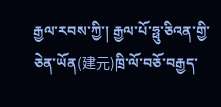རྒྱལ་རབས་ཀྱི་། རྒྱལ་པོ་ཧྥུ་ཅིའན་གྱི་ཅེན་ཡོན(建元)ཁྲི་ལོ་བཅོ་བརྒྱད་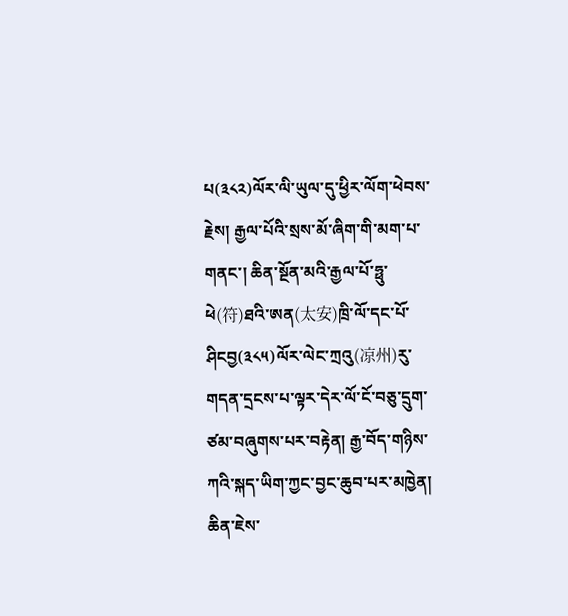པ(༣༨༢)ལོར་ལི་ཡུལ་དུ་ཕྱིར་ལོག་ཕེབས་རྗེས། རྒྱལ་པོའི་སྲས་མོ་ཞིག་གི་མག་པ་གནང་། ཆིན་སྔོན་མའི་རྒྱལ་པོ་ཧྥུ་ཕེ(符)ཐའི་ཨན(太安)ཁྲི་ལོ་དང་པོ་ཤིངབྱ(༣༨༥)ལོར་ལེང་ཀྲའུ(凉州)རུ་གདན་དྲངས་པ་ལྟར་དེར་ལོ་ངོ་བཅུ་དྲུག་ཙམ་བཞུགས་པར་བརྟེན། རྒྱ་བོད་གཉིས་ཀའི་སྐད་ཡིག་ཀྱང་བྱང་ཆུབ་པར་མཁྱེན། ཆིན་ཇེས་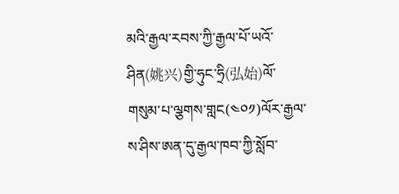མའི་རྒྱལ་རབས་ཀྱི་རྒྱལ་པོ་ཡའོ་ཤིན(姚兴)གྱི་ཧུང་ཧྲི(弘始)ལོ་གསུམ་པ་ལྕགས་གླང(༤༠༡)ལོར་རྒྱལ་ས་ཤིས་ཨན་དུ་རྒྱལ་ཁབ་ཀྱི་སློབ་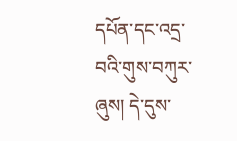དཔོན་དང་འདྲ་བའི་གུས་བཀུར་ཞུས། དེ་དུས་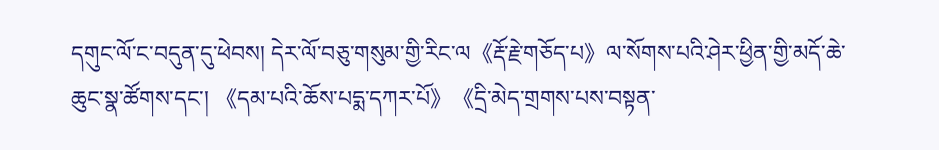དགུང་ལོ་ང་བདུན་དུ་ཕེབས། དེར་ལོ་བཅུ་གསུམ་གྱི་རིང་ལ《རྡོ་རྗེ་གཅོད་པ》ལ་སོགས་པའི་ཤེར་ཕྱིན་གྱི་མདོ་ཆེ་ཆུང་སྣ་ཚོགས་དང་། 《དམ་པའི་ཆོས་པདྨ་དཀར་པོ》《དྲི་མེད་གྲགས་པས་བསྟན་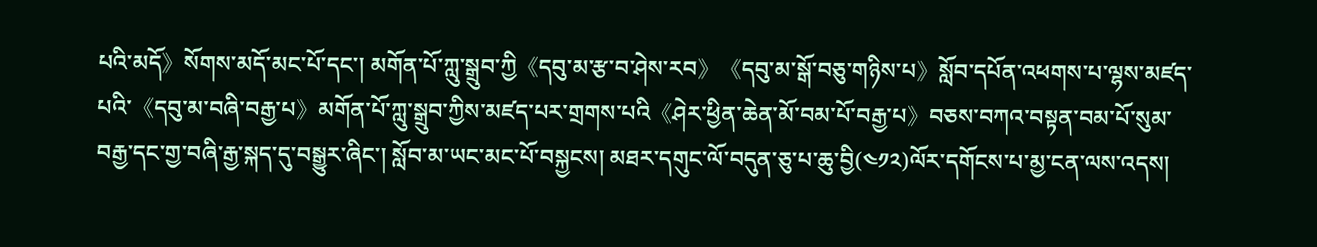པའི་མདོ》སོགས་མདོ་མང་པོ་དང་། མགོན་པོ་ཀླུ་སྒྲུབ་ཀྱི《དབུ་མ་རྩ་བ་ཤེས་རབ》《དབུ་མ་སྒོ་བཅུ་གཉིས་པ》སློབ་དཔོན་འཕགས་པ་ལྷས་མཛད་པའི་《དབུ་མ་བཞི་བརྒྱ་པ》མགོན་པོ་ཀླུ་སྒྲུབ་ཀྱིས་མཛད་པར་གྲགས་པའི《ཤེར་ཕྱིན་ཆེན་མོ་བམ་པོ་བརྒྱ་པ》བཅས་བཀའ་བསྟན་བམ་པོ་སུམ་བརྒྱ་དང་གྱ་བཞི་རྒྱ་སྐད་དུ་བསྒྱུར་ཞིང་། སློབ་མ་ཡང་མང་པོ་བསྐྱངས། མཐར་དགུང་ལོ་བདུན་ཅུ་པ་ཆུ་བྱི(༤༡༢)ལོར་དགོངས་པ་མྱ་ངན་ལས་འདས།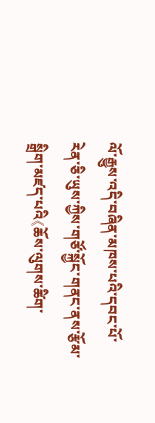ལོ་རྒྱུས་འདི་བཞིན་མཁས་པའི་དབང་པོ་རེན་ཅི་ཡུས་ཀྱིས་གཙོ་སྐྱོང་གནང་ནས་རྩོམ་སྒྲིག་མཛད་པའི《ཆོས་ལུགས་ཚིག་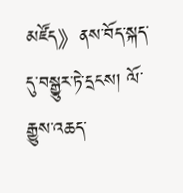མཛོད》ནས་བོད་སྐད་དུ་བསྒྱུར་ཏེ་དྲངས། ལོ་རྒྱུས་འཆད་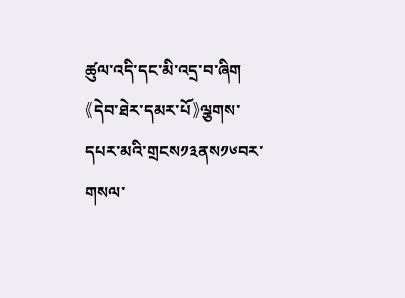ཚུལ་འདི་དང་མི་འདྲ་བ་ཞིག《དེབ་ཐེར་དམར་པོ》ལྕགས་དཔར་མའི་གྲངས༡༣ནས༡༦བར་གསལ་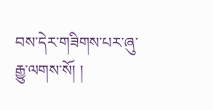བས་དེར་གཟིགས་པར་ཞུ་རྒྱུ་ལགས་སོ། །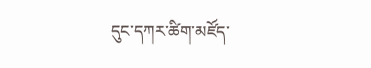དུང་དཀར་ཚིག་མཛོད་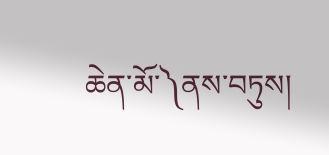ཆེན་མོ་༽ནས་བཏུས།